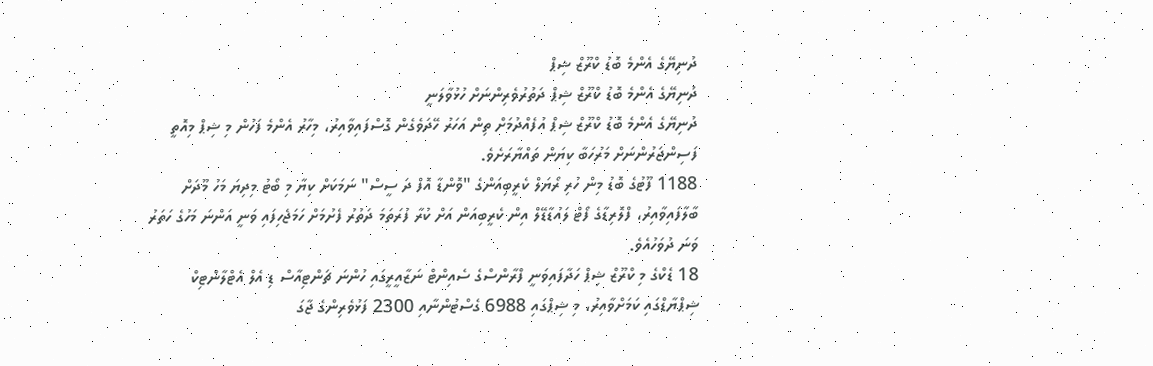ދުނިޔޭގެ އެންމެ ބޮޑު ކްރޫޒް ޝިޕް
ދުނިޔޭގެ އެންމެ ބޮޑު ކްރޫޒް ޝިޕް ދަތުރުވެރިންނަށް ހުޅުވާލަނީ
ދުނިޔޭގެ އެންމެ ބޮޑު ކްރޫޒް ޝިޕް އުފެއްދުމަށް ތިން އަހަރު ހޭދަވެގެން ގޮސްފައިވާއިރު، މިހާރު އެންމެ ފަހުން މި ޝިޕް މިއޮތީ ފަސިންޖަރުންނަށް މަރުހަބާ ކިޔަން ތައްޔާރަށެވެ.
1188 ފޫޓުގެ ބޮޑު މިން ހުރި ރޯޔަލް ކެރީބިއަންގެ "ވޮންޑާ އޮފް ދަ ސީސް" ނަމަކަށް ކިޔާ މި ބޯޓު މިދިޔަ މަހު މޫދަށް ބާލާފައިވާއިރު، ފްލޮރިޑާގެ ފޯޓް ލައުޑާޑޭލް އިން ކެރީބިއަން އަށް ކުރާ ފުރަތަމަ ދަތުރު ފެށުމަށް ހަމަޖެހިފައި ވަނީ އަންނަ މަހުގެ ހަތަރު ވަނަ ދުވަހުއެވެ.
18 ޑެކްގެ މި ކްރޫޒް ޝިޕް ހަދާފައިވަނީ ފްރާންސްގެ ސެއިންޓް ނަޒާއީރީގައި ހުންނަ ޗަންޓިއާސް ޑި އެލް އެޓްލާންޓިކް ޝިޕްޔާޑްގައި ކަމަށްވާއިރު، މި ޝިޕްގައި 6988 ގެސްޓުންނާއި 2300 ފަޅުވެރިންގެ ޖާގަ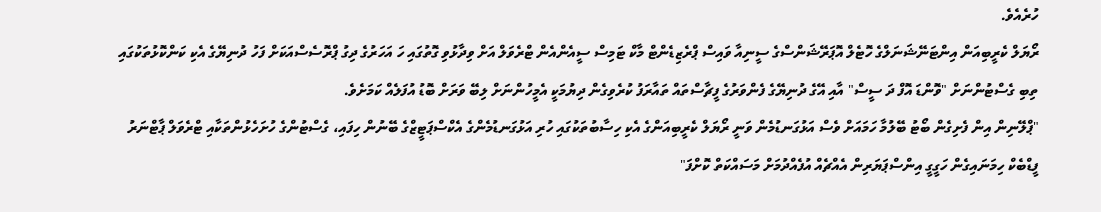ހުރެއެވެ.
ރޯޔަލް ކެރީބިއަން އިންޓަނޭޝަނަލްގެ ހޮޓެލް އޮޕަރޭޝަންސްގެ ސީނިއާ ވައިސް ޕްރެޒިޑެންޓް މާކް ޓަމިސް ސީއެންއެން ޓްރެވަލް އަށް ވިދާޅުވި ގޮތުގައި ހަ އަހަރުގެ ދިގު ޕްރޮސެސްއަކަށް ފަހު ދުނިޔޭގެ އެކި ކަންކޮޅުތަކުގައި ތިބި ގެސްޓުންނަށް "ވޮންޑަ އޮފް ދަ ސީސް" އާއި އޭގެ ދުނިޔޭގެ ފެންވަރުގެ ފީޗާސްތައް ތައާރަފު ކުރެވިގެން ދިޔުމަކީ އެމީހުންނަށް ލިބޭ ވަރަށް ބޮޑު އުފަލެއް ކަމަށެވެ.
"ޕްލޭނިން އިން ފެށިގެން ބޯޓު ބޭލުމާ ހަމައަށް ވެސް އަޅުގަނޑުމެން ވަނީ ރޯޔަލް ކެރީބިއަންގެ އެކި ހިސާބުތަކުގައި ހުރި އަޅުގަނޑުމެންގެ އެކްސްޕަޓީޒްގެ ބޭނުން ހިފައި، ގެސްޓުންގެ ހުށަހެޅުންތަކާއި ޓްރެވަލް ޕާޓްނަރު ފީޑްބެކް ހިމަނައިގެން ހަގީގީ އިންސްޕަޔަރިން އެއްޗެއް އުފެއްދުމަށް މަސައްކަތް ކޮށްފަ"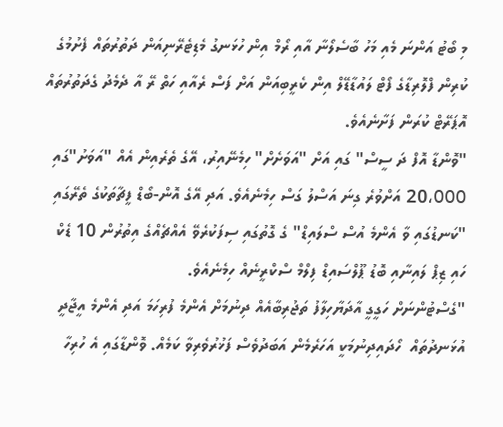މި ބޯޓު އަންނަ މެއި މަހު ބާސެލޯނާ އާއި ރޯމް އިން ހުޅަނގު މެޑިޓެރޭނިއަން ދަތުރުތައް ފެށުމުގެ ކުރިން ފްލޮރިޑާގެ ފޯޓް ލައުޑާޑޭލް އިން ކެރީބިއަން އަށް ފަސް ރެއާއި ހަތް ރޭ އާ ދެމެދު ގެދަތުރުތައް އޮޕަރޭޓް ކުރަން ފަށާނެއެވެ.
"ވޮންޑާ އޮފް ދަ ސީސް" ގައި އަށް "އަވަށެށް" ހިމެނޭއިރު، އޭގެ ތެރެއިން އެއް "އަވަށު"ގައި 20،000 އަށްވުރެ ގިނަ އަސްލު ގަސް ހިމެނެއެވެ. އަދި އޭގެ އޮން-ބޯޑް ފީޗާތަކުގެ ތެރޭގައި "ކަނޑުގައި ވާ އެންމެ އުސް ސްލައިޑް" ގެ ގޮތުގައި ސިފަކުރެވޭ އެއްޗެއްގެ އިތުރުން 10 ޑެކް ހައި ޒިޕް ލައިނާއި ބޮޑު ޕޫލްސައިޑް ފިލްމް ސްކްރީނެއް ހިމެނެއެވެ.
"ގެސްޓުންނަށް ހަގީގީ އާދަޔާހިލާފު ތަޖުރިބާއެއް ދިނުމަށް އެންމެ ފުރިހަމަ އަދި އެންމެ އީޖާދީ އުޅަނދުތައް  ހޯދައިދިނުމަކީ އަހަރެމެން އަބަދުވެސް ފަޚުރުވެރިވާ ކަމެއް. ވޮންޑާގައި އެ ހުރިހާ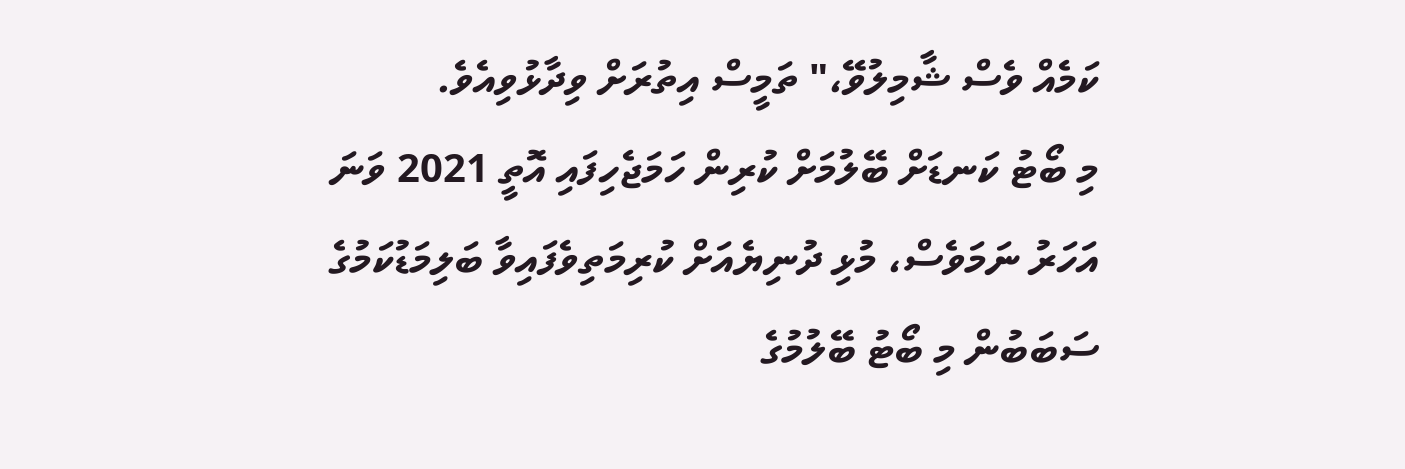ކަމެއް ވެސް ޝާމިލުވޭ،" ތަމީސް އިތުރަށް ވިދާޅުވިއެވެ.
މި ބޯޓު ކަނޑަށް ބޭލުމަށް ކުރިން ހަމަޖެހިފައި އޮތީ 2021 ވަނަ އަހަރު ނަމަވެސް، މުޅި ދުނިޔެއަށް ކުރިމަތިވެފައިވާ ބަލިމަޑުކަމުގެ ސަބަބުން މި ބޯޓު ބޭލުމުގެ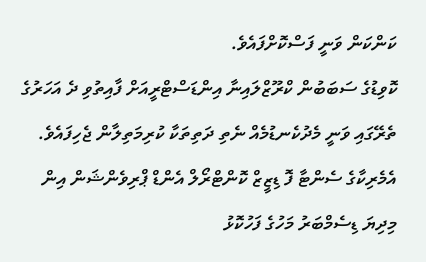ކަންކަން ވަނީ ފަސްކޮށްފައެވެ.
ކޮވިޑުގެ ސަބަބުން ކްރޫޒްލައިނާ އިންޑަސްޓްރީއަށް ފާއިތުވި ދެ އަހަރުގެ ތެރޭގައި ވަނީ މެދުކެނޑުމެއް ނެތި ދަތިތަކާ ކުރިމަތިލާން ޖެހިފައެވެ. އެމެރިކާގެ ސެންޓާ ފޮ ޑިޒީޒް ކޮންޓްރޯލް އެންޑް ޕްރިވެންޝަން އިން މިދިޔަ ޑިސެމްބަރު މަހުގެ ފަހުކޮޅު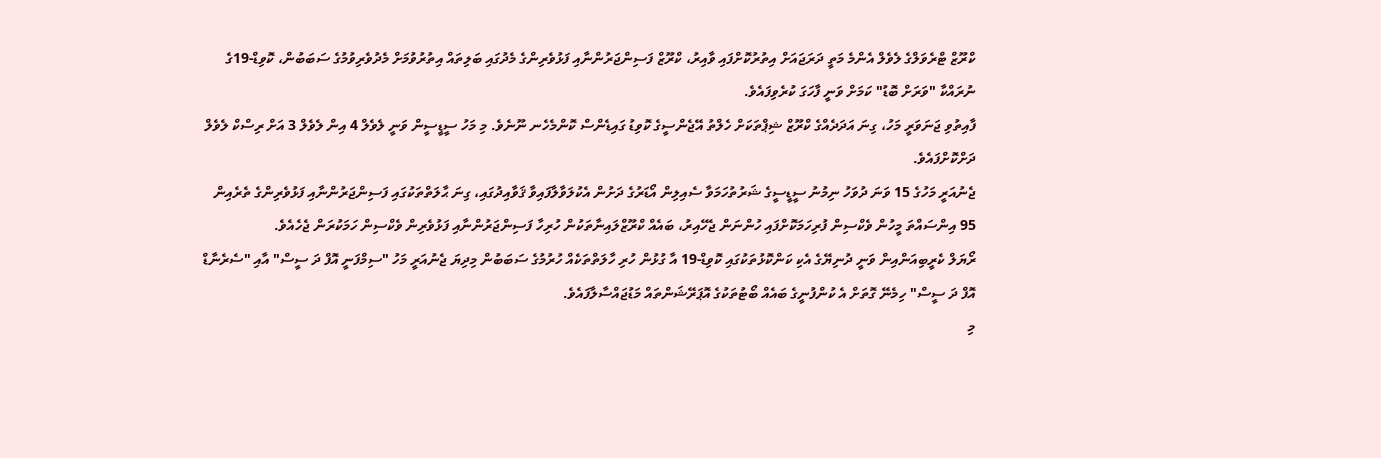ކްރޫޒް ޓްރެވަލްގެ ލެވެލް އެންމެ މަތީ ދަރަޖައަށް އިތުރުކޮށްފައި ވާއިރު، ކްރޫޒް ފަސިންޖަރުންނާއި ފަޅުވެރިންގެ މެދުގައި ބަލިތައް އިތުރުވުމަށް މެދުވެރިވުމުގެ ސަބަބުން، ކޮވިޑް-19ގެ ނުރައްކާ "ވަރަށް ބޮޑު" ކަމަށް ވަނީ ފާހަގަ ކުރެވިފައެވެ.
ފާއިތުވި ޖަނަވަރީ މަހު، ގިނަ އަދަދެއްގެ ކްރޫޒް ޝިޕްތަކަށް ހެލްތު އޭޖެންސީގެ ކޮވިޑު ގައިޑެންސް ކޮންމެހެނ ނޫނެވެ. މި މަހު ސީޑީސީން ވަނީ ލެވެލް 4 އިން ލެވެލް 3 އަށް ރިސްކް ލެވެލް ދަށްކޮށްފައެވެ.
ޖެނުއަރީ މަހުގެ 15 ވަނަ ދުވަހު ނިމުނު ސީޑީސީގެ ޝަރުތުހަމަވާ ސެއިލިން އޯޑަރުގެ ދަށުން އެކުލަވާލާފައިވާ ޤަވާއިދުގައި، ގިނަ ޙާލަތްތަކުގައި ފަސިންޖަރުންނާއި ފަޅުވެރިންގެ ތެރެއިން 95 އިންސައްތަ މީހުން ވެކްސިން ފުރިހަމަކޮށްފައި ހުންނަން ޖެހޭއިރު، ބައެއް ކްރޫޒްލައިނާތަކުން ހުރިހާ ފަސިންޖަރުންނާއި ފަޅުވެރިން ވެކްސިން ހަމަކުރަން ޖެހެއެވެ.
ރޯޔަލް ކެރީބިއަންއިން ވަނީ ދުނިޔޭގެ އެކި ކަންކޮޅުތަކުގައި ކޮވިޑް-19 އާ ގުޅުން ހުރި ހާލަތްތަކެއް ހުރުމުގެ ސަބަބުން މިދިޔަ ޖެނުއަރީ މަހު "ސިމްފަނީ އޮފް ދަ ސީސް" އާއި "ސެރެނާޑް އޮފް ދަ ސީސް" ހިމެނޭ ގޮތަށް އެ ކުންފުނީގެ ބައެއް ބޯޓުތަކުގެ އޮޕަރޭޝަންތައް މަޑުޖައްސާލާފައެވެ.
މި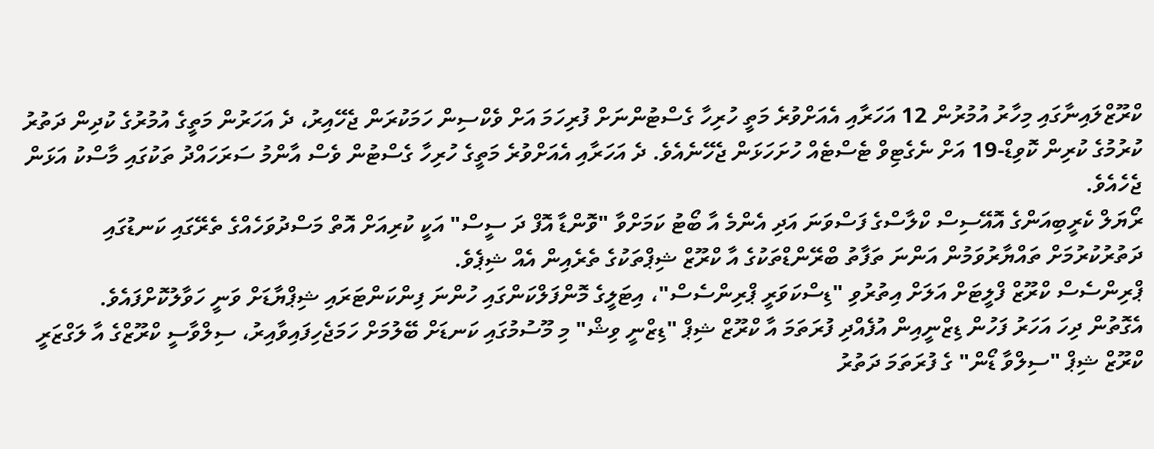ކްރޫޒްލައިނާގައި މިހާރު އުމުރުން 12 އަހަރާއި އެއަށްވުރެ މަތީ ހުރިހާ ގެސްޓުންނަށް ފުރިހަމަ އަށް ވެކްސިން ހަމަކުރަން ޖެހޭއިރު، ދެ އަހަރުން މަތީގެ އުމުރުގެ ކުދިން ދަތުރު ކުރުމުގެ ކުރިން ކޮވިޑް-19 އަށް ނެގެޓިވް ޓެސްޓެއް ހުށަހަޅަން ޖެހޭނެއެވެ. ދެ އަހަރާއި އެއަށްވުރެ މަތީގެ ހުރިހާ ގެސްޓުން ވެސް އާންމު ސަރަހައްދު ތަކުގައި މާސްކު އަޅަން ޖެހެއެވެ.
ރޯޔަލް ކެރީބިއަންގެ އޮއޭސިސް ކްލާސްގެ ފަސްވަނަ އަދި އެންމެ އާ ބޯޓު ކަމަށްވާ "ވޮންޑާ އޮފް ދަ ސީސް" އަކީ ކުރިއަށް އޮތް މަސްދުވަހެއްގެ ތެރޭގައި ކަނޑުގައި ދަތުރުކުރުމަށް ތައްޔާރުވަމުން އަންނަ ތަފާތު ބްރޭންޑްތަކުގެ އާ ކްރޫޒް ޝިޕްތަކުގެ ތެރެއިން އެއް ޝިޕެވެ.
ޕްރިންސެސް ކްރޫޒް ފްލީޓަށް އަލަށް އިތުރުވި "ޑިސްކަވަރީ ޕްރިންސެސް"، އިޓަލީގެ މޮންފަލްކަންގައި ހުންނަ ފިންކަންޓަރައި ޝިޕްޔާޑަށް ވަނީ ހަވާލުކޮށްފައެވެ.
އެގޮތުން ދިހަ އަހަރު ފަހުން ޑިޒްނީއިން އުފެއްދި ފުރަތަމަ އާ ކްރޫޒް ޝިޕް "ޑިޒްނީ ވިޝް" މި މޫސުމުގައި ކަނޑަށް ބޭލުމަށް ހަމަޖެހިފައިވާއިރު، ސިލްވާސީ ކްރޫޒްގެ އާ ލަގްޒަރީ ކްރޫޒް ޝިޕް "ސިލްވާ ޑޯން" ގެ ފުރަތަމަ ދަތުރު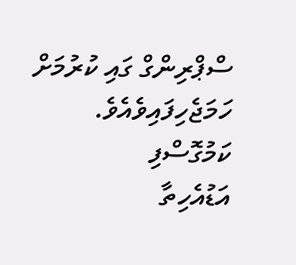ސްޕްރިންގް ގައި ކުރުމަށް ހަމަޖެހިފައިވެއެވެ.
ކަމުގޮސްފި
އަޑުއެހިތާ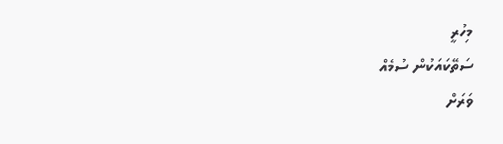މިހުރީ
ސަތޭކައަކުން ސުމެއް
ވަރަށް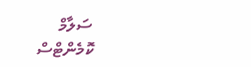ސަލާމް
ކޮމެންޓްސް